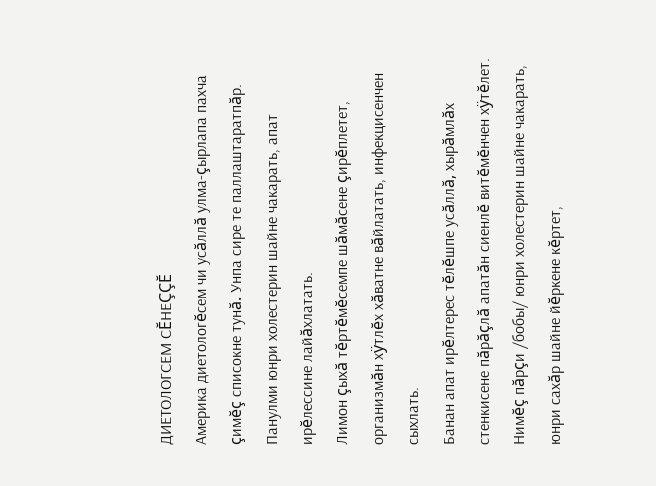ДИЕТОЛОГСЕМ СĔНЕÇÇĔ
Америка диетологĕсем чи усăллă улма-çырлапа пахча çимĕç списокне тунă. Унпа сире те паллаштаратпăр.
Панулми юнри холестерин шайне чакарать, апат ирĕлессине лайăхлатать.
Лимон çыхă тĕртĕмĕсемпе шăмăсене çирĕплетет, организмăн хÿтлĕх хăватне вăйлатать, инфекцисенчен сыхлать.
Банан апат ирĕлтерес тĕлĕшпе усăллă, хырăмлăх стенкисене пăрăçлă апатăн сиенлĕ витĕмĕнчен хÿтĕлет.
Нимĕç пăрçи /бобы/ юнри холестерин шайне чакарать, юнри сахăр шайне йĕркене кĕртет,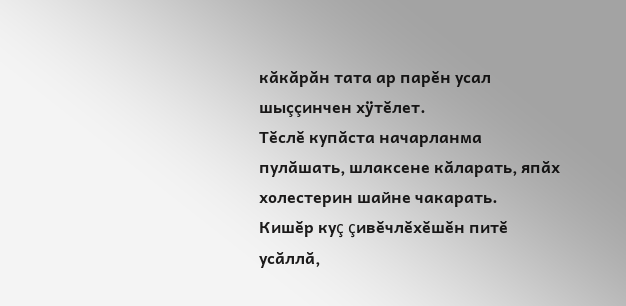кăкăрăн тата ар парĕн усал шыççинчен хÿтĕлет.
Тĕслĕ купăста начарланма пулăшать, шлаксене кăларать, япăх холестерин шайне чакарать.
Кишĕр куç çивĕчлĕхĕшĕн питĕ усăллă,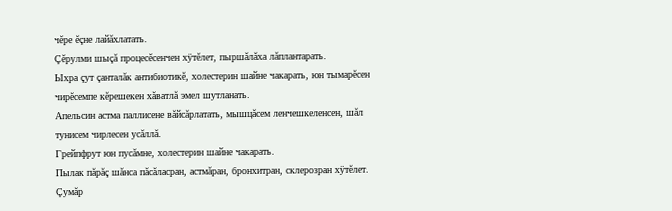чĕре ĕçне лайăхлатать.
Çĕрулми шыçă процесĕсенчен хÿтĕлет, пыршăлăха лăплантарать.
Ыхра çут çанталăк антибиотикĕ, холестерин шайне чакарать, юн тымарĕсен чирĕсемпе кĕрешекен хăватлă эмел шутланать.
Апельсин астма паллисене вăйсăрлатать, мышцăсем ленчешкеленсен, шăл тунисем чирлесен усăллă.
Грейпфрут юн пусăмне, холестерин шайне чакарать.
Пылак пăрăç шăнса пăсăласран, астмăран, бронхитран, склерозран хÿтĕлет.
Çумăр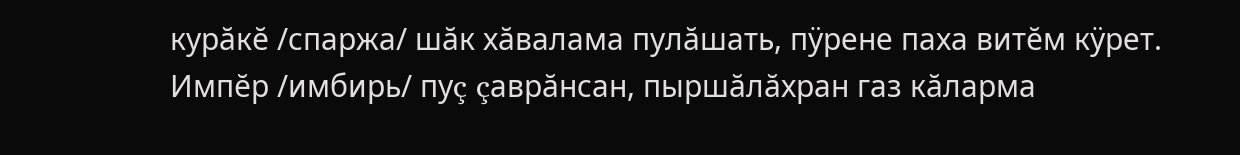курăкĕ /спаржа/ шăк хăвалама пулăшать, пÿрене паха витĕм кÿрет.
Импĕр /имбирь/ пуç çаврăнсан, пыршăлăхран газ кăларма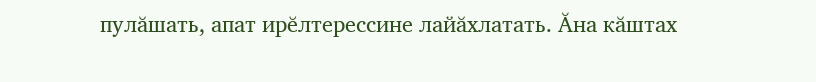пулăшать, апат ирĕлтерессине лайăхлатать. Ăна кăштах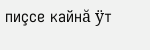пиçсе кайнă ÿт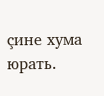çине хума юрать.